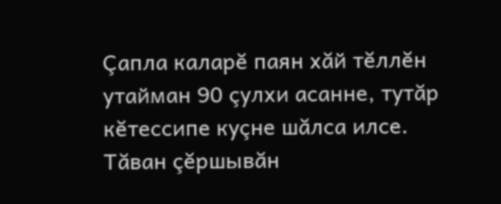Çапла каларĕ паян хăй тĕллĕн утайман 90 çулхи асанне, тутăр кĕтессипе куçне шăлса илсе. Тăван çĕршывăн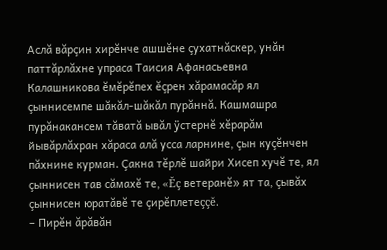Аслă вăрçин хирĕнче ашшĕне çухатнăскер, унăн паттăрлăхне упраса Таисия Афанасьевна Калашникова ĕмĕрĕпех ĕçрен хăрамасăр ял çыннисемпе шăкăл-шăкăл пурăннă. Кашмашра пурăнакансем тăватă ывăл ÿстернĕ хĕрарăм йывăрлăхран хăраса алă усса ларнине, çын куçĕнчен пăхнине курман. Çакна тĕрлĕ шайри Хисеп хучĕ те, ял çыннисен тав сăмахĕ те, «Ĕç ветеранĕ» ят та, çывăх çыннисен юратăвĕ те çирĕплетеççĕ.
– Пирĕн ăрăвăн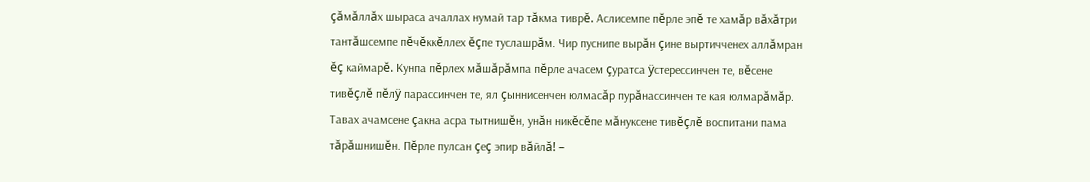çăмăллăх шыраса ачаллах нумай тар тăкма тиврĕ. Аслисемпе пĕрле эпĕ те хамăр вăхăтри тантăшсемпе пĕчĕккĕллех ĕçпе туслашрăм. Чир пуснипе вырăн çине выртичченех аллăмран ĕç каймарĕ. Кунпа пĕрлех мăшăрăмпа пĕрле ачасем çуратса ÿстерессинчен те, вĕсене тивĕçлĕ пĕлÿ парассинчен те, ял çыннисенчен юлмасăр пурăнассинчен те кая юлмарăмăр. Тавах ачамсене çакна асра тытнишĕн, унăн никĕсĕпе мăнуксене тивĕçлĕ воспитани пама тăрăшнишĕн. Пĕрле пулсан çеç эпир вăйлă! –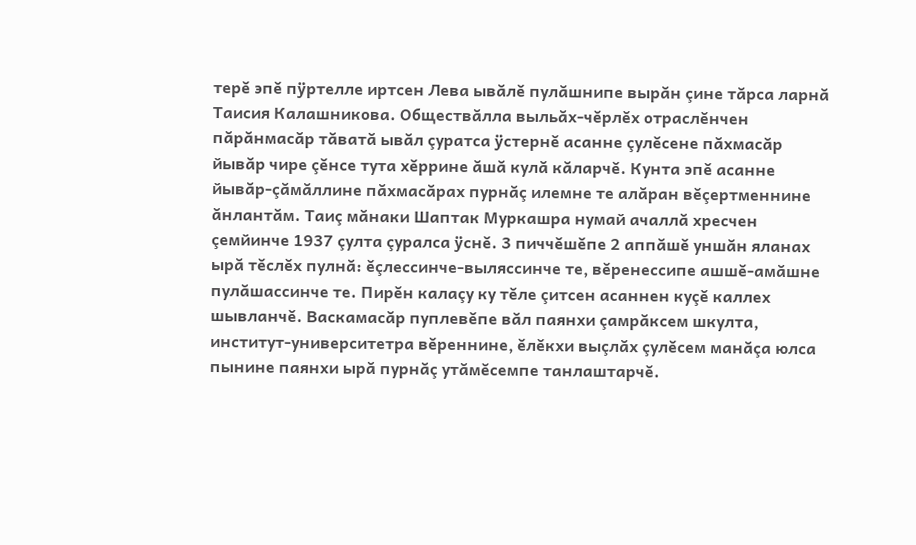терĕ эпĕ пÿртелле иртсен Лева ывăлĕ пулăшнипе вырăн çине тăрса ларнă Таисия Калашникова. Обществăлла выльăх-чĕрлĕх отраслĕнчен пăрăнмасăр тăватă ывăл çуратса ÿстернĕ асанне çулĕсене пăхмасăр йывăр чире çĕнсе тута хĕррине ăшă кулă кăларчĕ. Кунта эпĕ асанне йывăр-çăмăллине пăхмасăрах пурнăç илемне те алăран вĕçертменнине ăнлантăм. Таиç мăнаки Шаптак Муркашра нумай ачаллă хресчен çемйинче 1937 çулта çуралса ÿснĕ. 3 пиччĕшĕпе 2 аппăшĕ уншăн яланах ырă тĕслĕх пулнă: ĕçлессинче-выляссинче те, вĕренессипе ашшĕ-амăшне пулăшассинче те. Пирĕн калаçу ку тĕле çитсен асаннен куçĕ каллех шывланчĕ. Васкамасăр пуплевĕпе вăл паянхи çамрăксем шкулта, институт-университетра вĕреннине, ĕлĕкхи выçлăх çулĕсем манăçа юлса пынине паянхи ырă пурнăç утăмĕсемпе танлаштарчĕ.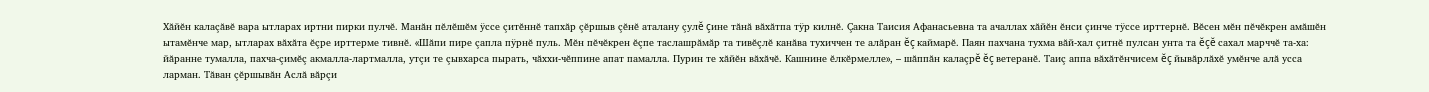Хăйĕн калаçăвĕ вара ытларах иртни пирки пулчĕ. Манăн пĕлĕшĕм ÿссе çитĕннĕ тапхăр çĕршыв çĕнĕ аталану çулĕ çине тăнă вăхăтпа тÿр килнĕ. Çакна Таисия Афанасьевна та ачаллах хăйĕн ĕнси çинче тÿссе ирттернĕ. Вĕсен мĕн пĕчĕкрен амăшĕн ытамĕнче мар, ытларах вăхăта ĕçре ирттерме тивнĕ. «Шăпи пире çапла пÿрнĕ пуль. Мĕн пĕчĕкрен ĕçпе таслашрăмăр та тивĕçлĕ канăва тухиччен те алăран ĕç каймарĕ. Паян пахчана тухма вăй-хал çитнĕ пулсан унта та ĕçĕ сахал марччĕ та-ха: йăранне тумалла, пахча-çимĕç акмалла-лартмалла, утçи те çывхарса пырать, чăххи-чĕппине апат памалла. Пурин те хăйĕн вăхăчĕ. Кашнине ĕлкĕрмелле», – шăппăн калаçрĕ ĕç ветеранĕ. Таиç аппа вăхăтĕнчисем ĕç йывăрлăхĕ умĕнче алă усса ларман. Тăван çĕршывăн Аслă вăрçи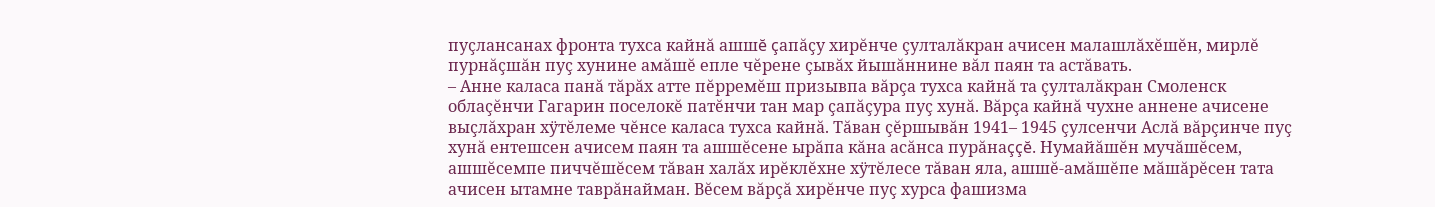пуçлансанах фронта тухса кайнă ашшĕ çапăçу хирĕнче çулталăкран ачисен малашлăхĕшĕн, мирлĕ пурнăçшăн пуç хунине амăшĕ епле чĕрене çывăх йышăннине вăл паян та астăвать.
– Анне каласа панă тăрăх атте пĕрремĕш призывпа вăрçа тухса кайнă та çулталăкран Смоленск облаçĕнчи Гагарин поселокĕ патĕнчи тан мар çапăçура пуç хунă. Вăрçа кайнă чухне аннене ачисене выçлăхран хÿтĕлеме чĕнсе каласа тухса кайнă. Тăван çĕршывăн 1941– 1945 çулсенчи Аслă вăрçинче пуç хунă ентешсен ачисем паян та ашшĕсене ырăпа кăна асăнса пурăнаççĕ. Нумайăшĕн мучăшĕсем, ашшĕсемпе пиччĕшĕсем тăван халăх ирĕклĕхне хÿтĕлесе тăван яла, ашшĕ-амăшĕпе мăшăрĕсен тата ачисен ытамне таврăнайман. Вĕсем вăрçă хирĕнче пуç хурса фашизма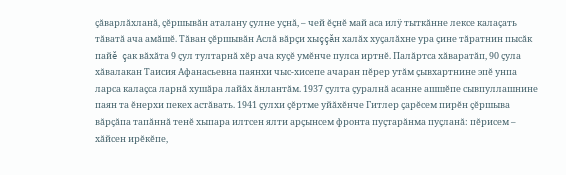çăварлăхланă, çĕршывăн аталану çулне уçнă, – чей ĕçнĕ май аса илÿ тыткăнне лексе калаçать тăватă ача амăшĕ. Тăван çĕршывăн Аслă вăрçи хыççăн халăх хуçалăхне ура çине тăратнин пысăк пайĕ çак вăхăта 9 çул тултарнă хĕр ача куçĕ умĕнче пулса иртнĕ. Палăртса хăваратăп, 90 çула хăвалакан Таисия Афанасьевна паянхи чыс-хисепе ачаран пĕрер утăм çывхартнине эпĕ унпа ларса калаçса ларнă хушăра лайăх ăнлантăм. 1937 çулта çуралнă асанне ашшĕпе сывпуллашнине паян та ĕнерхи пекех астăвать. 1941 çулхи çĕртме уйăхĕнче Гитлер çарĕсем пирĕн çĕршыва вăрçăпа тапăннă тенĕ хыпара илтсен ялти арçынсем фронта пуçтарăнма пуçланă: пĕрисем – хăйсен ирĕкĕпе,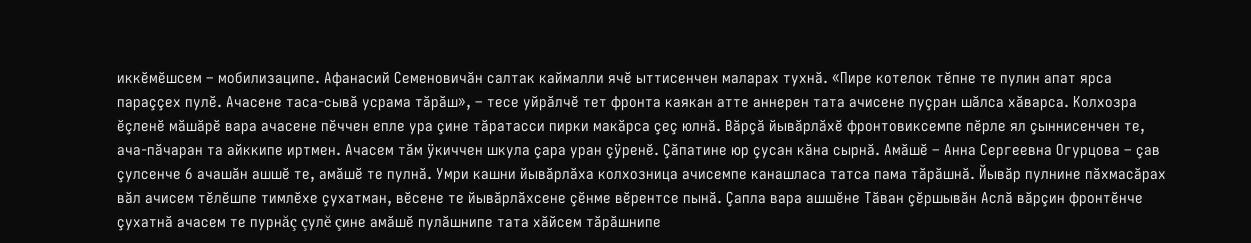иккĕмĕшсем – мобилизаципе. Афанасий Семеновичăн салтак каймалли ячĕ ыттисенчен маларах тухнă. «Пире котелок тĕпне те пулин апат ярса параççех пулĕ. Ачасене таса-сывă усрама тăрăш», – тесе уйрăлчĕ тет фронта каякан атте аннерен тата ачисене пуçран шăлса хăварса. Колхозра ĕçленĕ мăшăрĕ вара ачасене пĕччен епле ура çине тăратасси пирки макăрса çеç юлнă. Вăрçă йывăрлăхĕ фронтовиксемпе пĕрле ял çыннисенчен те, ача-пăчаран та айккипе иртмен. Ачасем тăм ÿкиччен шкула çара уран çÿренĕ. Çăпатине юр çусан кăна сырнă. Амăшĕ – Анна Сергеевна Огурцова – çав çулсенче 6 ачашăн ашшĕ те, амăшĕ те пулнă. Умри кашни йывăрлăха колхозница ачисемпе канашласа татса пама тăрăшнă. Йывăр пулнине пăхмасăрах вăл ачисем тĕлĕшпе тимлĕхе çухатман, вĕсене те йывăрлăхсене çĕнме вĕрентсе пынă. Çапла вара ашшĕне Тăван çĕршывăн Аслă вăрçин фронтĕнче çухатнă ачасем те пурнăç çулĕ çине амăшĕ пулăшнипе тата хăйсем тăрăшнипе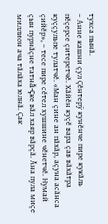тухса пынă.
– Анне кашни çул Çĕнтерÿ кунĕнче пире кукăль пĕçерсе çитеретчĕ. Хăйĕн куçĕ вара çав вăхăтра куççульпе тулатчĕ. «Ман çине ан пăхăр, аçуна асăнса çийĕр», – тесе пире сĕтел хушшине чĕнетчĕ. Нумай çын пурнăçне татнă-çке вăл хаяр вăрçă. Ăна пула миçе миллион ача тăлăха юлнă. Çак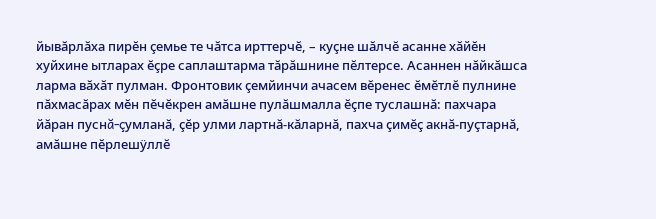йывăрлăха пирĕн çемье те чăтса ирттерчĕ, – куçне шăлчĕ асанне хăйĕн хуйхине ытларах ĕçре саплаштарма тăрăшнине пĕлтерсе. Асаннен нăйкăшса ларма вăхăт пулман. Фронтовик çемйинчи ачасем вĕренес ĕмĕтлĕ пулнине пăхмасăрах мĕн пĕчĕкрен амăшне пулăшмалла ĕçпе туслашнă: пахчара йăран пуснă-çумланă, çĕр улми лартнă-кăларнă, пахча çимĕç акнă-пуçтарнă, амăшне пĕрлешÿллĕ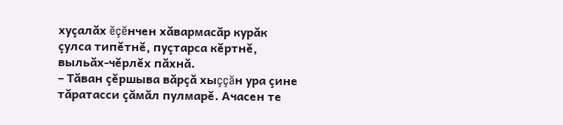хуçалăх ĕçĕнчен хăвармасăр курăк çулса типĕтнĕ, пуçтарса кĕртнĕ, выльăх-чĕрлĕх пăхнă.
– Тăван çĕршыва вăрçă хыççăн ура çине тăратасси çăмăл пулмарĕ. Ачасен те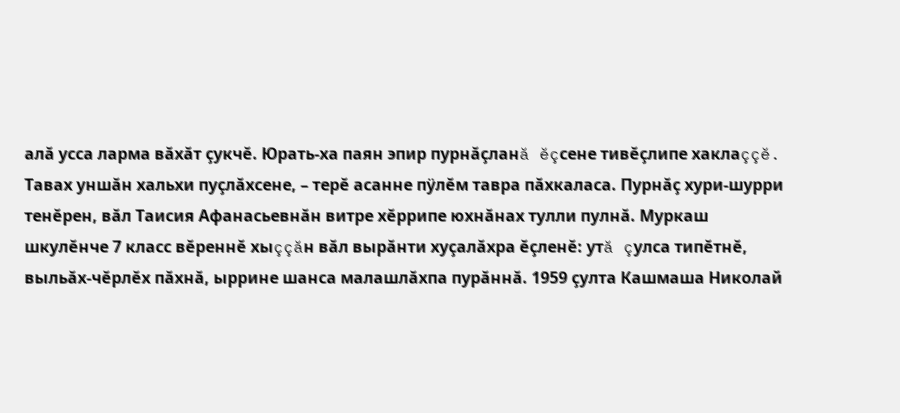алă усса ларма вăхăт çукчĕ. Юрать-ха паян эпир пурнăçланă ĕçсене тивĕçлипе хаклаççĕ. Тавах уншăн хальхи пуçлăхсене, – терĕ асанне пÿлĕм тавра пăхкаласа. Пурнăç хури-шурри тенĕрен, вăл Таисия Афанасьевнăн витре хĕррипе юхнăнах тулли пулнă. Муркаш шкулĕнче 7 класс вĕреннĕ хыççăн вăл вырăнти хуçалăхра ĕçленĕ: утă çулса типĕтнĕ, выльăх-чĕрлĕх пăхнă, ыррине шанса малашлăхпа пурăннă. 1959 çулта Кашмаша Николай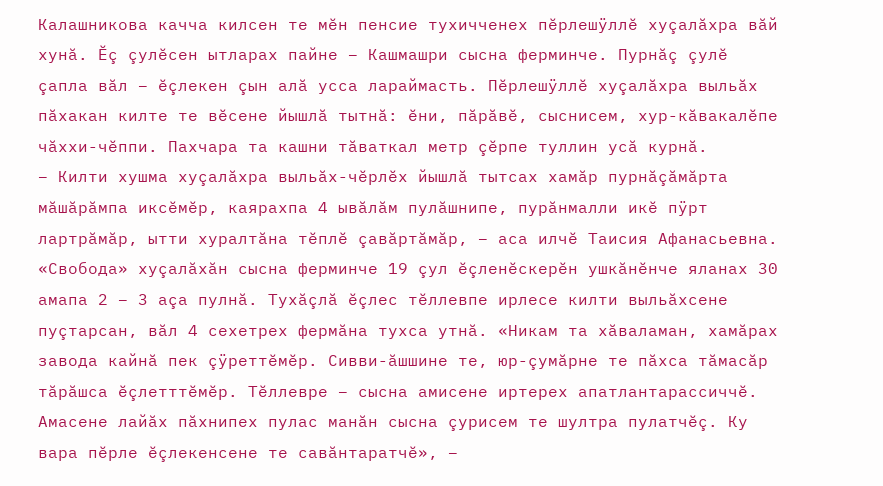Калашникова качча килсен те мĕн пенсие тухичченех пĕрлешÿллĕ хуçалăхра вăй хунă. Ĕç çулĕсен ытларах пайне – Кашмашри сысна ферминче. Пурнăç çулĕ çапла вăл – ĕçлекен çын алă усса лараймасть. Пĕрлешÿллĕ хуçалăхра выльăх пăхакан килте те вĕсене йышлă тытнă: ĕни, пăрăвĕ, сыснисем, хур-кăвакалĕпе чăххи-чĕппи. Пахчара та кашни тăваткал метр çĕрпе туллин усă курнă.
– Килти хушма хуçалăхра выльăх-чĕрлĕх йышлă тытсах хамăр пурнăçăмăрта мăшăрăмпа иксĕмĕр, каярахпа 4 ывăлăм пулăшнипе, пурăнмалли икĕ пÿрт лартрăмăр, ытти хуралтăна тĕплĕ çавăртăмăр, – аса илчĕ Таисия Афанасьевна. «Свобода» хуçалăхăн сысна ферминче 19 çул ĕçленĕскерĕн ушкăнĕнче яланах 30 амапа 2 – 3 аçа пулнă. Тухăçлă ĕçлес тĕллевпе ирлесе килти выльăхсене пуçтарсан, вăл 4 сехетрех фермăна тухса утнă. «Никам та хăваламан, хамăрах завода кайнă пек çÿреттĕмĕр. Сивви-ăшшине те, юр-çумăрне те пăхса тăмасăр тăрăшса ĕçлетттĕмĕр. Тĕллевре – сысна амисене иртерех апатлантарассиччĕ. Амасене лайăх пăхнипех пулас манăн сысна çурисем те шултра пулатчĕç. Ку вара пĕрле ĕçлекенсене те савăнтаратчĕ», –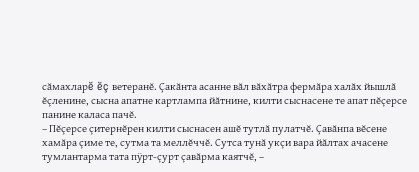сăмахларĕ ĕç ветеранĕ. Çакăнта асанне вăл вăхăтра фермăра халăх йышлă ĕçленине, сысна апатне картлампа йăтнине, килти сыснасене те апат пĕçерсе панине каласа пачĕ.
– Пĕçерсе çитернĕрен килти сыснасен ашĕ тутлă пулатчĕ. Çавăнпа вĕсене хамăра çиме те, сутма та меллĕччĕ. Сутса тунă укçи вара йăлтах ачасене тумлантарма тата пÿрт-çурт çавăрма каятчĕ, –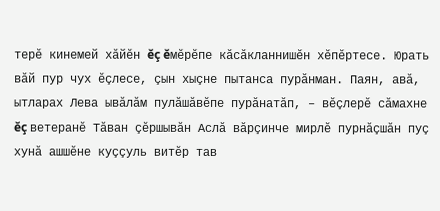терĕ кинемей хăйĕн ĕç ĕмĕрĕпе кăсăкланнишĕн хĕпĕртесе. Юрать вăй пур чух ĕçлесе, çын хыçне пытанса пурăнман. Паян, авă, ытларах Лева ывăлăм пулăшăвĕпе пурăнатăп, – вĕçлерĕ сăмахне ĕç ветеранĕ Тăван çĕршывăн Аслă вăрçинче мирлĕ пурнăçшăн пуç хунă ашшĕне куççуль витĕр тав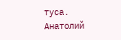туса.
Анатолий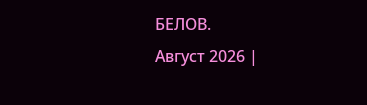БЕЛОВ.
Август 2026 |